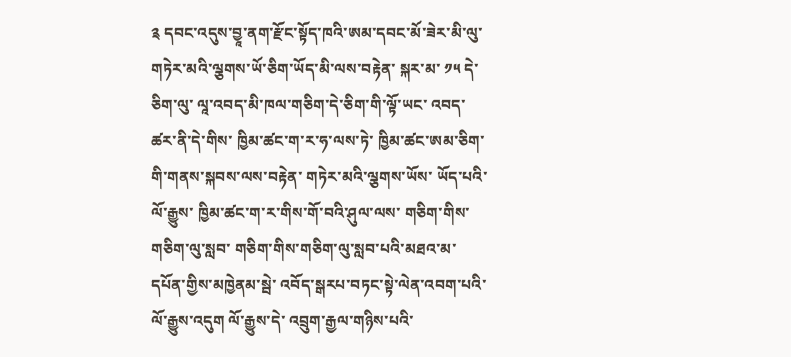༉ དབང་འདུས་བྱཱ་ནག་རྫོང་སྟོད་ཁའི་ཨམ་དབང་མོ་ཟེར་མི་ལུ་ གཏེར་མའི་ལྕགས་ཡོ་ཅིག་ཡོད་མི་ལས་བརྟེན་ སྐར་མ་ ༡༥ དེ་ཅིག་ལུ་ ལཱ་འབད་མི་ཁལ་གཅིག་དེ་ཅིག་གི་ལྟོ་ཡང་ འབད་ཚར་ནི་དེ་གིས་ ཁྱིམ་ཚང་ག་ར་ཧ་ལས་ཏེ་ ཁྱིམ་ཚང་ཨམ་ཅིག་གི་གནས་སྐབས་ལས་བརྟེན་ གཏེར་མའི་ལྕགས་ཡོས་ ཡོད་པའི་ལོ་རྒྱུས་ ཁྱིམ་ཚང་ག་ར་གིས་གོ་བའི་ཤུལ་ལས་ གཅིག་གིས་གཅིག་ལུ་སླབ་ གཅིག་གིས་གཅིག་ལུ་སླབ་པའི་མཐའ་མ་ དཔོན་གྱིས་མཁྱེནམ་སྦེ་ འབོད་སྒརཔ་བཏང་སྟེ་ལེན་འབག་པའི་ལོ་རྒྱུས་འདུག ལོ་རྒྱུས་དེ་ འབྲུག་རྒྱལ་གཉིས་པའི་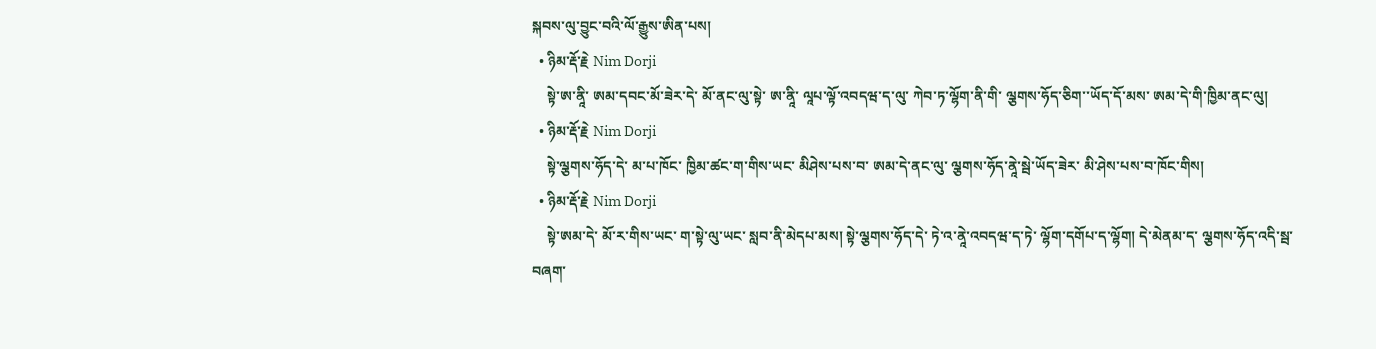སྐབས་ལུ་བྱུང་བའི་ལོ་རྒྱུས་ཨིན་པས།
  • ཉིམ་རྡོ་རྗེ Nim Dorji
    སྟེ་ཨ་ནཱི་ ཨམ་དབང་མོ་ཟེར་དེ་ མོ་ནང་ལུ་སྟེ་ ཨ་ནཱི་ ལཱཔ་ལྟོ་འབདཝ་ད་ལུ་ ཀེབ་ཏ་ལྷོག་ནི་གི་ ལྕགས་ཧོད་ཅིག་་ཡོད་དོ་མས་ ཨམ་དེ་གི་ཁྱིམ་ནང་ལུ།
  • ཉིམ་རྡོ་རྗེ Nim Dorji
    སྟེ་ལྕགས་ཧོད་དེ་ མ་པ་ཁོང་ ཁྱིམ་ཚང་ག་གིས་ཡང་ མིཤེས་པས་བ་ ཨམ་དེ་ནང་ལུ་ ལྕགས་ཧོད་ནཱེ་སྦེ་ཡོད་ཟེར་ མི་ཤེས་པས་བ་ཁོང་གིས།
  • ཉིམ་རྡོ་རྗེ Nim Dorji
    སྟེ་ཨམ་དེ་ མོ་ར་གིས་ཡང་ ག་སྟེ་ལུ་ཡང་ སླབ་ནི་མེདཔ་མས། སྟེ་ལྕགས་ཧོད་དེ་ ཏེ་འ་ནཱེ་འབདཝ་ད་ཏེ་ ལྷོག་དགོཔ་ད་ལྷོག། དེ་མེནམ་ད་ ལྕགས་ཧོད་འདི་སྦ་བཞག་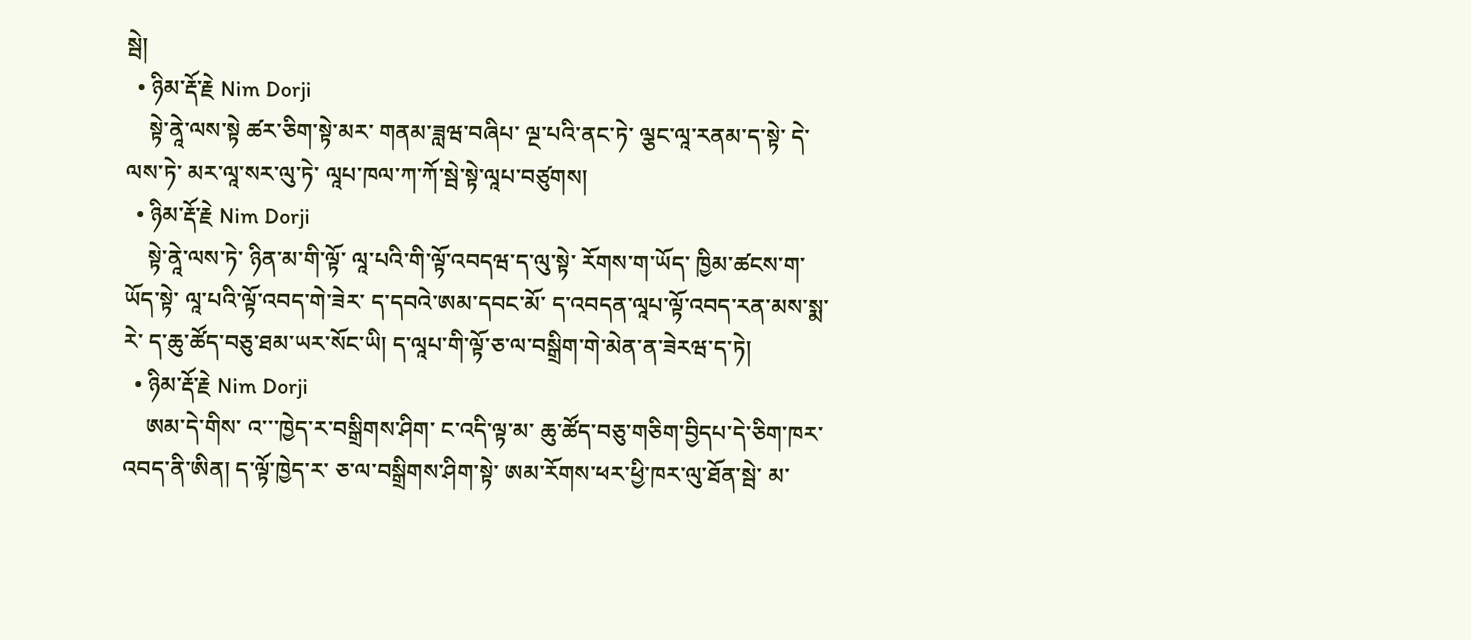སྦེ།
  • ཉིམ་རྡོ་རྗེ Nim Dorji
    སྟེ་ནཱེ་ལས་སྟེ ཚར་ཅིག་སྟེ་མར་ གནམ་ཟླཝ་བཞིཔ་ ལྔ་པའི་ནང་ཏེ་ ལྕང་ལཱ་རནམ་ད་སྟེ་ དེ་ལས་ཏེ་ མར་ལཱ་སར་ལུ་ཏེ་ ལཱཔ་ཁལ་ཀ་ཀོ་སྦེ་སྟེ་ལཱཔ་བཙུགས།
  • ཉིམ་རྡོ་རྗེ Nim Dorji
    སྟེ་ནཱེ་ལས་ཏེ་ ཉིན་མ་གི་ལྟོ་ ལཱ་པའི་གི་ལྟོ་འབདཝ་ད་ལུ་སྟེ་ རོགས་ག་ཡོད་ ཁྱིམ་ཚངས་ག་ཡོད་སྟེ་ ལཱ་པའི་ལྟོ་འབད་གེ་ཟེར་ ད་དབའེ་ཨམ་དབང་མོ་ ད་འབདན་ལཱཔ་ལྟོ་འབད་རན་མས་སྨ་རེ་ ད་ཆུ་ཚོད་བཅུ་ཐམ་ཡར་སོང་ཡི། ད་ལཱཔ་གི་ལྟོ་ཅ་ལ་བསྒྲིག་གེ་མེན་ན་ཟེརཝ་ད་ཏེ།
  • ཉིམ་རྡོ་རྗེ Nim Dorji
    ཨམ་དེ་གིས་ འ་་་ཁྱེད་ར་བསྒྲིགས་ཤིག་ ང་འདི་ལྟ་མ་ ཆུ་ཚོད་བཅུ་གཅིག་བྱིདཔ་དེ་ཅིག་ཁར་འབད་ནི་ཨིན། ད་ལྟོ་ཁྱེད་ར་ ཅ་ལ་བསྒྲིགས་ཤིག་སྟེ་ ཨམ་རོགས་ཕར་ཕྱི་ཁར་ལུ་ཐོན་སྦེ་ མ་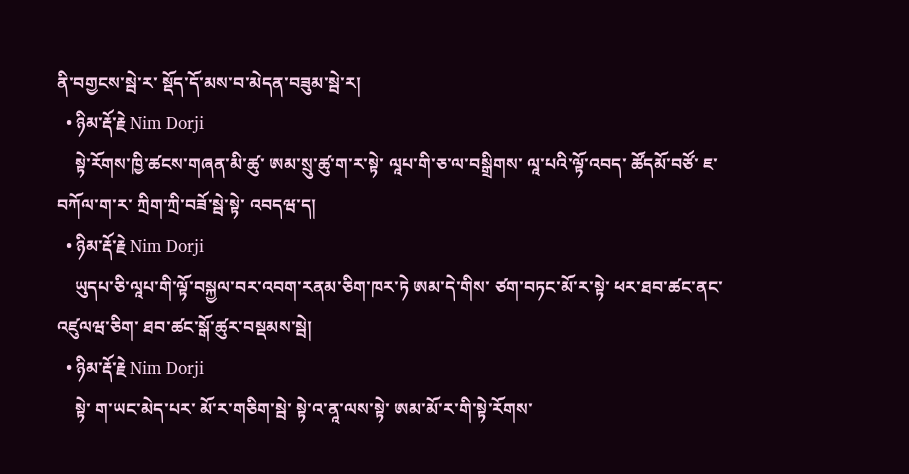ནི་བགྱངས་སྦེ་ར་ སྡོད་དོ་མས་བ་མེདན་བཟུམ་སྦེ་ར།
  • ཉིམ་རྡོ་རྗེ Nim Dorji
    སྟེ་རོགས་ཁྱི་ཚངས་གཞན་མི་ཚུ་ ཨམ་སྲུ་ཚུ་ག་ར་སྟེ་ ལཱཔ་གི་ཅ་ལ་བསྒྲིགས་ ལཱ་པའི་ལྟོ་འབད་ ཚོདམོ་བཙོ་ ཇ་བཀོལ་ག་ར་ ཀྲིག་ཀྲི་བཟོ་སྦེ་སྟེ་ འབདཝ་ད།
  • ཉིམ་རྡོ་རྗེ Nim Dorji
    ཡུདཔ་ཅི་ལཱཔ་གི་ལྟོ་བསྐྱལ་བར་འབག་རནམ་ཅིག་ཁར་ཏེ ཨམ་དེ་གིས་ ཙག་བཏང་མོ་ར་སྟེ་ ཕར་ཐབ་ཚང་ནང་འཛུལཝ་ཅིག་ ཐབ་ཚང་སྒོ་ཚུར་བསྡམས་སྦེ།
  • ཉིམ་རྡོ་རྗེ Nim Dorji
    སྟེ་ ག་ཡང་མེད་པར་ མོ་ར་གཅིག་སྦེ་ སྟེ་འ་ནཱ་ལས་སྟེ་ ཨམ་མོ་ར་གི་སྟེ་རོགས་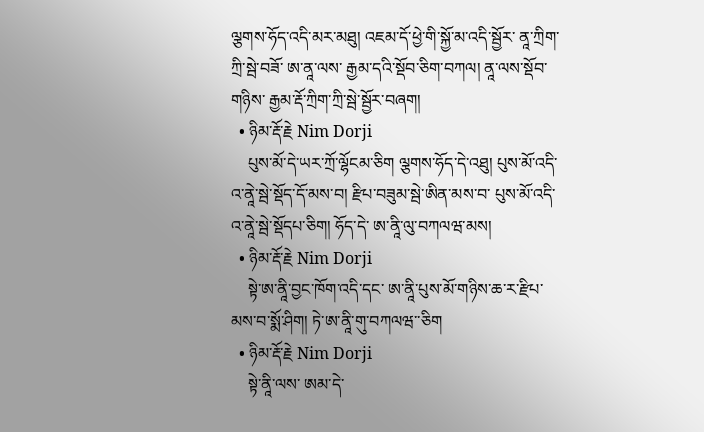ལྕགས་ཧོད་འདི་མར་མཐུ། འཇམ་དོ་ཕྱེ་གི་སྐྱོ་མ་འདི་སྦྱོར་ ནཱ་ཀྲིག་ཀྲི་སྦེ་བཟོ་ ཨ་ནཱ་ལས་ རྒྱམ་དའི་སྡོབ་ཅིག་བཀལ། ནཱ་ལས་སྡོབ་གཉིས་ རྒྱམ་རྡོ་ཀྲིག་ཀྲི་སྦེ་སྦྱོར་བཞག།
  • ཉིམ་རྡོ་རྗེ Nim Dorji
    པུས་མོ་དེ་ཡར་ཀྲོ་ལྷོངམ་ཅིག ལྕགས་ཧོད་དེ་འཐུ། པུས་མོ་འདི་ འ་ནཱེ་སྦེ་སྡོད་དོ་མས་བ། རྫིཔ་བཟུམ་སྦེ་ཨིན་མས་བ་ པུས་མོ་འདི་ འ་ནཱེ་སྦེ་སྡོདཔ་ཅིག། ཧོད་དེ་ ཨ་ནཱི་ལུ་བཀལཝ་མས།
  • ཉིམ་རྡོ་རྗེ Nim Dorji
    སྟེ་ཨ་ནཱི་བྱང་ཁོག་འདི་དང་ ཨ་ནཱི་པུས་མོ་གཉིས་ཆ་ར་རྫིཔ་མས་བ་སྨོ་ཤིག། ཏེ་ཨ་ནཱི་གུ་བཀལཝ་་ཅིག
  • ཉིམ་རྡོ་རྗེ Nim Dorji
    སྟེ་ནཱི་ལས་ ཨམ་དེ་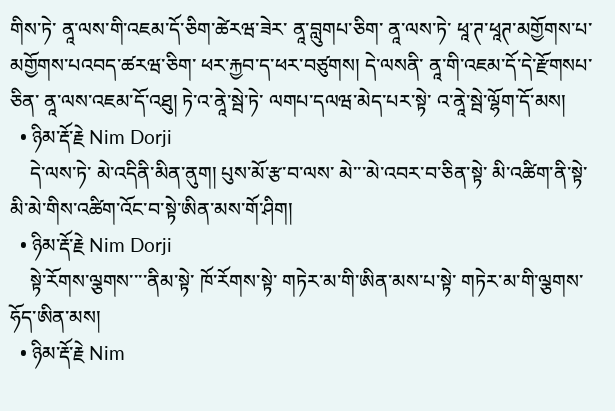གིས་ཏེ་ ནཱ་ལས་གི་འཇམ་དོ་ཅིག་ཚེརཝ་ཟེར་ ནཱ་བླུགཔ་ཅིག་ ནཱ་ལས་ཏེ་ ཕཱ་ཊ་ཕཱཊ་མགྱོགས་པ་མགྱོགས་པའབད་ཚརཝ་ཅིག་ ཕར་རྐྱབ་ད་ཕར་བཙུགས། དེ་ལསནི་ ནཱ་གི་འཇམ་དོ་དེ་རྫོགསཔ་ཅིན་ ནཱ་ལས་འཇམ་དོ་འཐུ། ཏེ་འ་ནཱེ་སྦེ་ཏེ་ ལགཔ་དལཝ་མེད་པར་སྟེ་ འ་ནཱེ་སྦེ་ལྷོག་དོ་མས།
  • ཉིམ་རྡོ་རྗེ Nim Dorji
    དེ་ལས་ཏེ་ མེ་འདིནི་མིན་ནུག། པུས་མོ་རྩ་བ་ལས་ མེ་་་མེ་འབར་བ་ཅིན་སྟེ་ མི་འཚིག་ནི་སྟེ་ མི་མེ་གིས་འཚིག་འོང་བ་སྟེ་ཨིན་མས་གོ་ཤིག།
  • ཉིམ་རྡོ་རྗེ Nim Dorji
    སྟེ་རོགས་ལྕགས་་་་ནིམ་སྟེ་ ཁོ་རོགས་སྟེ་ གཏེར་མ་གི་ཨིན་མས་པ་སྟེ་ གཏེར་མ་གི་ལྕགས་ཧོད་ཨིན་མས།
  • ཉིམ་རྡོ་རྗེ Nim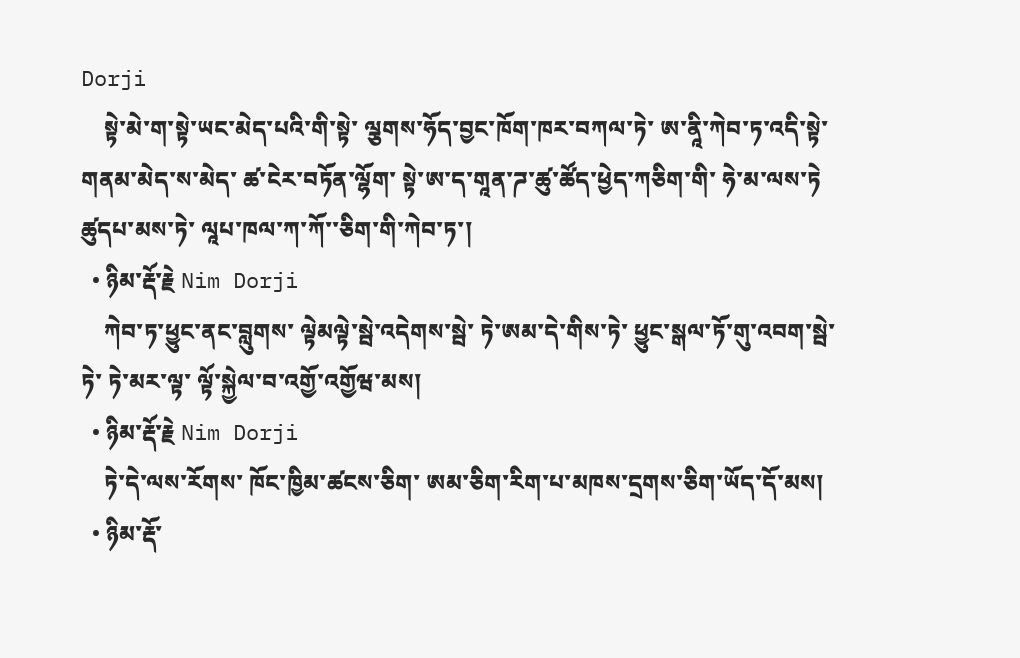Dorji
    སྟེ་མེ་ག་སྟེ་ཡང་མེད་པའི་གི་སྟེ་ ལྕགས་ཧོད་བྱང་ཁོག་ཁར་བཀལ་ཏེ་ ཨ་ནཱི་ཀེབ་ཏ་འདི་སྟེ་ གནམ་མེད་ས་མེད་ ཚ་ངེར་བཏོན་ལྷོག་ སྟེ་ཨ་ད་གཱན་ཌ་ཚུ་ཚོད་ཕྱེད་ཀཅིག་གི་ ཧེ་མ་ལས་ཏེ ཚུདཔ་མས་ཏེ་ ལཱཔ་ཁལ་ཀ་ཀོ་་ཅིག་གི་ཀེབ་ཏ་།
  • ཉིམ་རྡོ་རྗེ Nim Dorji
    ཀེབ་ཏ་ཕྱུང་ནང་བླུགས་ ལྟེམལྟེ་སྦེ་འདེགས་སྦེ་ ཏེ་ཨམ་དེ་གིས་ཏེ་ ཕྱུང་སྒལ་ཏོ་གུ་འབག་སྦེ་ཏེ་ ཏེ་མར་ལྟ་ ལྟོ་སྐྱེལ་བ་འགྱོ་འགྱོཝ་མས།
  • ཉིམ་རྡོ་རྗེ Nim Dorji
    ཏེ་དེ་ལས་རོགས་ ཁོང་ཁྱིམ་ཚངས་ཅིག་ ཨམ་ཅིག་རིག་པ་མཁས་དྲགས་ཅིག་ཡོད་དོ་མས།
  • ཉིམ་རྡོ་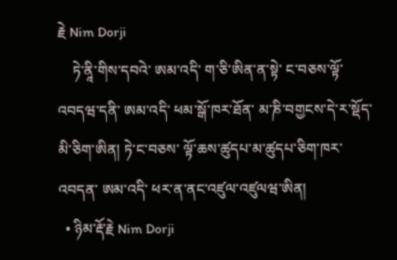རྗེ Nim Dorji
    ཏེ་ནཱི་གིས་དབའེ་ ཨམ་འདི་ ག་ཅི་ཨིན་ན་སྟེ་ ང་བཅས་ལྟོ་འབདཝ་དནི་ ཨམ་འདི་ ཕམ་སྒོ་ཁར་ཐོན་ མ་ཎི་བགྱངས་དེ་ར་སྡོད་མི་ཅིག་ཨིན། ཏེ་ང་བཅས་ ལྟོ་ཆས་ཚུདཔ་མ་ཚུདཔ་ཅིག་ཁར་འབདན་ ཨམ་འདི་ ཕར་ན་ནང་འཛུལ་འཛུལཝ་ཨིན།
  • ཉིམ་རྡོ་རྗེ Nim Dorji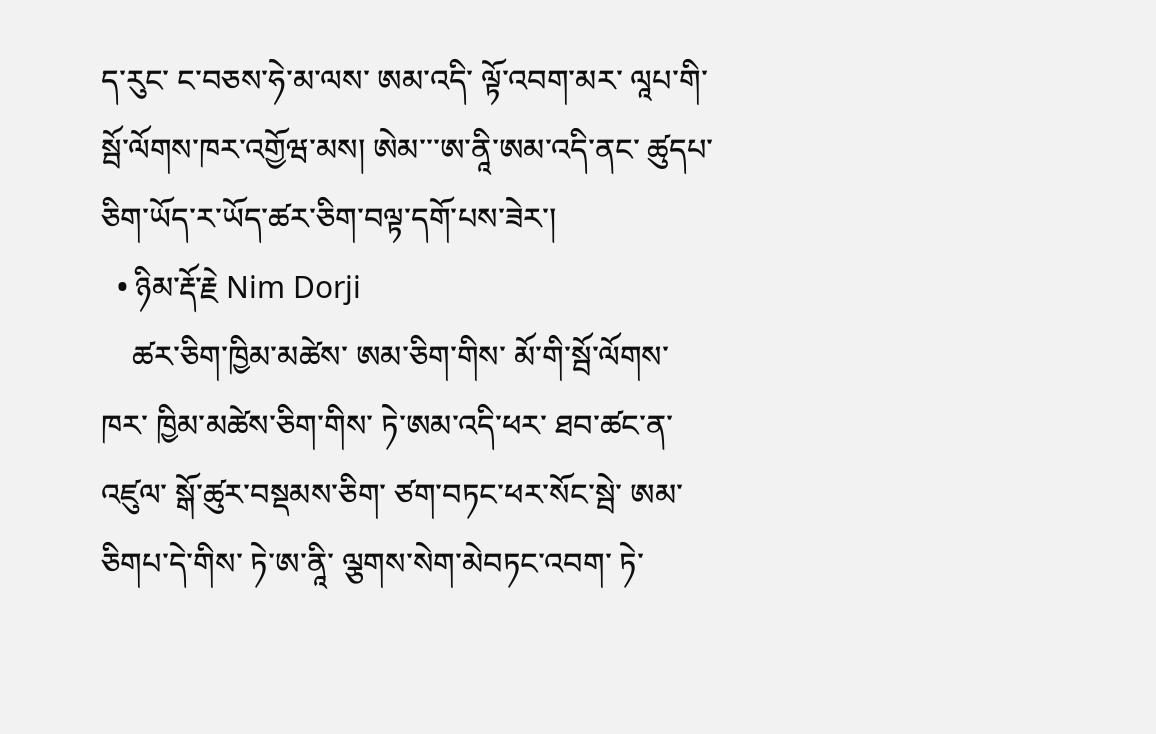ད་རུང་ ང་བཅས་ཧེ་མ་ལས་ ཨམ་འདི་ ལྟོ་འབག་མར་ ལཱཔ་གི་ སྦོ་ལོགས་ཁར་འགྱོཝ་མས། ཨེམ་་་ཨ་ནཱི་ཨམ་འདི་ནང་ ཚུདཔ་ཅིག་ཡོད་ར་ཡོད་ཚར་ཅིག་བལྟ་དགོ་པས་ཟེར་།
  • ཉིམ་རྡོ་རྗེ Nim Dorji
    ཚར་ཅིག་ཁྱིམ་མཚེས་ ཨམ་ཅིག་གིས་ མོ་གི་སྦོ་ལོགས་ཁར་ ཁྱིམ་མཚེས་ཅིག་གིས་ ཏེ་ཨམ་འདི་ཕར་ ཐབ་ཚང་ན་འཛུལ་ སྒོ་ཚུར་བསྡམས་ཅིག་ ཙག་བཏང་ཕར་སོང་སྦེ་ ཨམ་ཅིགཔ་དེ་གིས་ ཏེ་ཨ་ནཱི་ ལྕགས་སེག་མེབཏང་འབག་ ཏེ་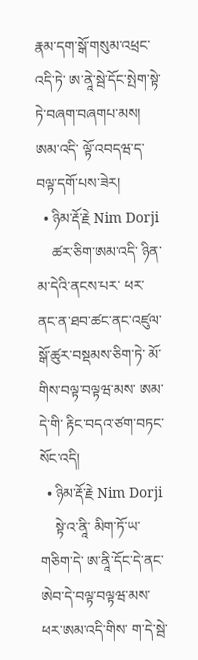རྣམ་དག་སྒོ་གསུམ་འཕྲང་འདི་ཏེ་ ཨ་ནཱེ་སྦེ་དོང་སྤེག་སྟེ་ ཏེ་བཞག་བཞགཔ་མས། ཨམ་འདི་ ལྟོ་འབདཝ་ད་བལྟ་དགོ་པས་ཟེར།
  • ཉིམ་རྡོ་རྗེ Nim Dorji
    ཚར་ཅིག་ཨམ་འདི་ ཉིན་མ་དེའི་ནངས་པར་ ཕར་ནང་ན་ཐབ་ཚང་ནང་འཛུལ་ སྒོ་ཚུར་བསྡམས་ཅིག་ཏེ་ མོ་གིས་བལྟ་བལྟཝ་མས་ ཨམ་དེ་གི་ རྟིང་བདའ་ཙག་བཏང་སོང་འདི།
  • ཉིམ་རྡོ་རྗེ Nim Dorji
    སྟེ་འ་ནཱི་ མིག་ཏོ་ཡ་གཅིག་དེ་ ཨ་ནཱི་དོང་དེ་ནང་ ཨེབ་དེ་བལྟ་བལྟཝ་མས་ ཕར་ཨམ་འདི་གིས་ ག་དེ་སྦེ་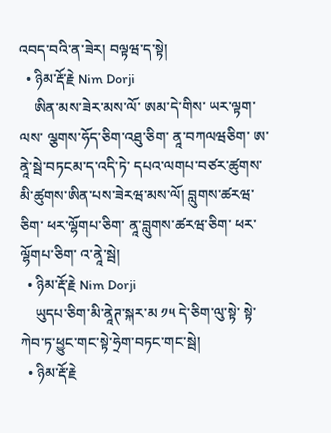འབད་བའི་ན་ཟེར། བལྟཝ་ད་སྟེ།
  • ཉིམ་རྡོ་རྗེ Nim Dorji
    ཨིན་མས་ཟེར་མས་ལོ་ ཨམ་དེ་གིས་ ཡར་ལྟག་ལས་ ལྕགས་ཧོད་ཅིག་འཐུ་ཅིག་ ནཱ་བཀལཝཅིག་ ཨ་ནཱེ་སྦེ་བཏངམ་ད་འདི་ཏེ་ དཔའ་ལགཔ་བཙར་ཚུགས་མི་ཚུགས་ཨིན་པས་ཟེརཝ་མས་ལོ། བླུགས་ཚརཝ་ཅིག་ ཕར་ལྷོགཔ་ཅིག་ ནཱ་བླུགས་ཚརཝ་ཅིག་ ཕར་ལྷོགཔ་ཅིག་ འ་ནཱེ་སྦེ།
  • ཉིམ་རྡོ་རྗེ Nim Dorji
    ཡུདཔ་ཅིག་མི་ནཱེཊ་སྐར་མ ༡༥ དེ་ཅིག་ལུ་སྟེ་ སྟེ་ཀེབ་ཏ་ཕྱུང་གང་སྟེ་ཧྲེག་བཏང་གང་སྦེ།
  • ཉིམ་རྡོ་རྗེ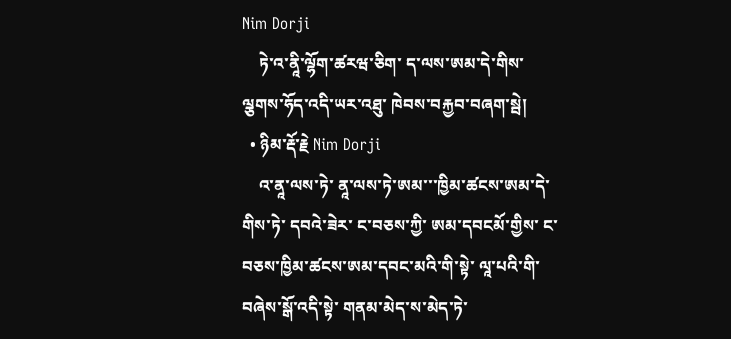Nim Dorji
    ཏེ་འ་ནཱི་ལྷོག་ཚརཝ་ཅིག་ ད་ལས་ཨམ་དེ་གིས་ ལྕགས་ཧོད་འདི་ཡར་འཐུ་ ཁེབས་བརྐྱབ་བཞག་སྦེ།
  • ཉིམ་རྡོ་རྗེ Nim Dorji
    འ་ནཱ་ལས་ཏེ་ ནཱ་ལས་ཏེ་ཨམ་་་ཁྱིམ་ཚངས་ཨམ་དེ་གིས་ཏེ་ དབའེ་ཟེར་ ང་བཅས་ཀྱི་ ཨམ་དབངམོ་གྱིས་ ང་བཅས་ཁྱིམ་ཚངས་ཨམ་དབང་མའི་གི་སྟེ་ ལཱ་པའི་གི་བཞེས་སྒོ་འདི་སྟེ་ གནམ་མེད་ས་མེད་ཏེ་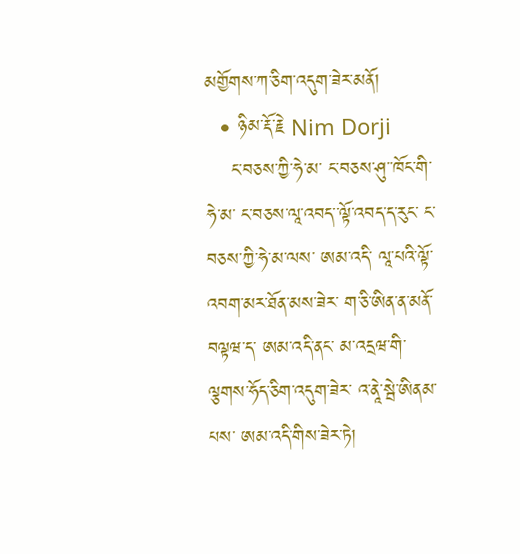མགྱོགས་ཀ་ཅིག་འདུག་ཟེར་མནོ།
  • ཉིམ་རྡོ་རྗེ Nim Dorji
    ང་བཅས་ཀྱི་ཧེ་མ་ ང་བཅས་ཤུ་་ཁོང་གི་ཧེ་མ་ ང་བཅས་ལཱ་འབད་་ལྟོ་འབད་ད་རུང་ ང་བཅས་ཀྱི་ཧེ་མ་ལས་ ཨམ་འདི་ ལཱ་པའི་ལྟོ་འབག་མར་ཐོན་མས་ཟེར་ ག་ཅི་ཨིན་ན་མནོ་བལྟཝ་ད་ ཨམ་འདི་ནང་ མ་འདྲཝ་གི་ ལྕགས་ཧོད་ཅིག་འདུག་ཟེར་ འ་ནཱེ་སྦེ་ཨིནམ་པས་ ཨམ་འདི་གིས་ཟེར་ཏེ།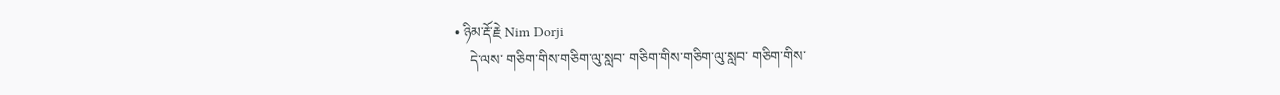• ཉིམ་རྡོ་རྗེ Nim Dorji
    དེ་ལས་ གཅིག་གིས་གཅིག་ལུ་སླབ་ གཅིག་གིས་གཅིག་ལུ་སླབ་ གཅིག་གིས་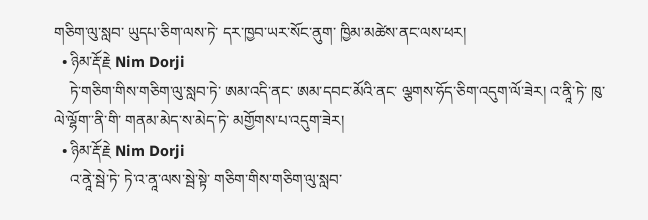གཅིག་ལུ་སླབ་ ཡུདཔ་ཅིག་ལས་ཏེ་ དར་ཁྱབ་ཡར་སོང་ནུག་ ཁྱིམ་མཚེས་ནང་ལས་ཕར།
  • ཉིམ་རྡོ་རྗེ Nim Dorji
    ཏེ་གཅིག་གིས་གཅིག་ལུ་སླབ་ཏེ་ ཨམ་འདི་ནང་ ཨམ་དབང་མོའི་ནང་ ལྕགས་ཧོད་ཅིག་འདུག་ལོ་ཟེར། འ་ནཱི་ཏེ་ ཁུ་ལེ་ལྷོག་་ནི་གི་ གནམ་མེད་ས་མེད་ཏེ་ མགྱོགས་པ་འདུག་ཟེར།
  • ཉིམ་རྡོ་རྗེ Nim Dorji
    འ་ནཱེ་སྦེ་ཏེ་ ཏེ་འ་ནཱ་ལས་སྦེ་སྟེ་ གཅིག་གིས་གཅིག་ལུ་སླབ་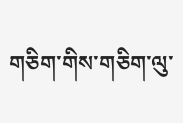གཅིག་གིས་གཅིག་ལུ་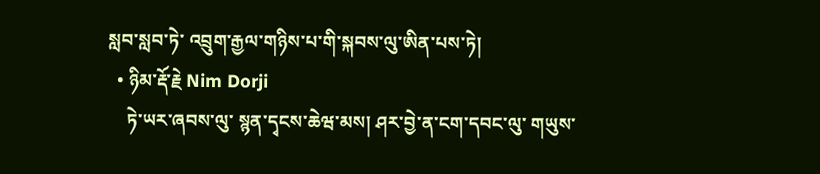སླབ་སླབ་ཏེ་ འབྲུག་རྒྱལ་གཉིས་པ་གི་སྐབས་ལུ་ཨིན་པས་ཏེ།
  • ཉིམ་རྡོ་རྗེ Nim Dorji
    ཏེ་ཡར་ཞབས་ལུ་ སྙན་དྭངས་ཆེཝ་མས། ཤར་བྱེ་ན་ངག་དབང་ལུ་ གཡུས་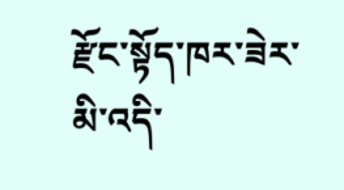རྫོང་སྟོད་ཁར་ཟེར་མི་འདི་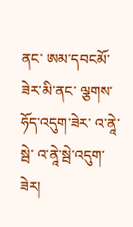ནང་ ཨམ་དབངམོ་ཟེར་མི་ནང་ ལྕགས་ཧོད་འདུག་ཟེར་ འ་ནཱེ་སྦེ་ འ་ནཱེ་སྦེ་འདུག་ཟེར།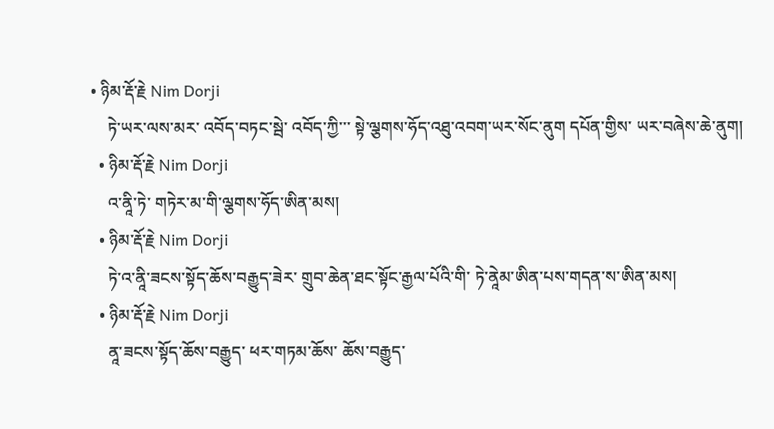• ཉིམ་རྡོ་རྗེ Nim Dorji
    ཏེ་ཡར་ལས་མར་ འབོད་བཏང་སྦེ་ འབོད་ཀྱི་་་ སྟེ་ལྕགས་ཧོད་འཐུ་འབག་ཡར་སོང་ནུག དཔོན་གྱིས་ ཡར་བཞེས་ཆེ་ནུག།
  • ཉིམ་རྡོ་རྗེ Nim Dorji
    འ་ནཱི་ཏེ་ གཏེར་མ་གི་ལྕགས་ཧོད་ཨིན་མས།
  • ཉིམ་རྡོ་རྗེ Nim Dorji
    ཏེ་འ་ནཱི་ཟངས་སྟོད་ཆོས་བརྒྱུད་ཟེར་ གྲུབ་ཆེན་ཐང་སྟོང་རྒྱལ་པོའི་གི་ ཏེ་ནཱེམ་ཨིན་པས་གདན་ས་ཨིན་མས།
  • ཉིམ་རྡོ་རྗེ Nim Dorji
    ནཱ་ཟངས་སྟོད་ཆོས་བརྒྱུད་ ཕར་གཏམ་ཆོས་ ཆོས་བརྒྱུད་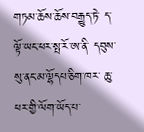གཏམ་ཆོས་ཆོས་བརྒྱུད་ཏེ་ ད་ལྟོ་ཡང་ཕར་སྤ་རོ་ཨ་ནི་ དབུས་སུ་ནང་མ་ལྷོདཔ་ཅིག་ཁར་ ཆུ་ཕར་གྱི་ལོག་ཡོད་པ་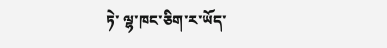ཏེ་ ལྷ་ཁང་ཅིག་ར་ཡོད་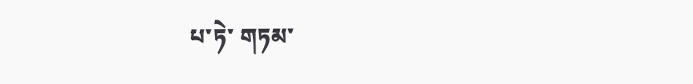པ་ཏེ་ གཏམ་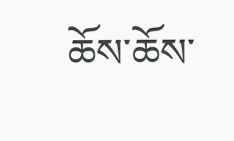ཆོས་ཆོས་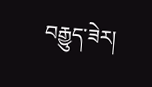བརྒྱུད་ཟེར།